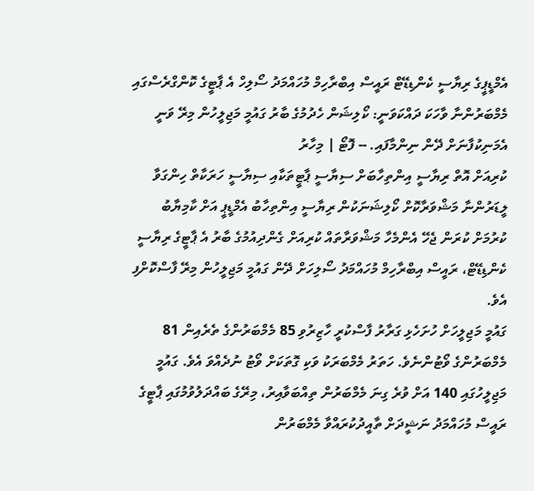އެމްޑީޕީގެ ރިޔާސީ ކެންޑިޑޭޓް ރައީސް އިބްރާހިމް މުހައްމަދު ސޯލިހް އެ ޕާޓީގެ ކޮންގްރެސްގައި މެމްބަރުންނާ ވާހަކަ ދައްކަވަނީ: ކޯލިޝަން ހެދުމުގެ ބާރު ގައުމީ މަޖިލީހުން މިރޭ ވަނީ އެމަނިކުފާނަށް ދޭން ނިންމާފައި. -- ފޮޓޯ | މިހާރު
ކުރިއަށް އޮތް ރިޔާސީ އިންތިހާބަށް ސިޔާސީ ޕާޓީތަކާއި ސިޔާސީ ހަރަކާތް ހިންގަވާ ލީޑަރުންނާ މަޝްވަރާކޮށް ކޯލިޝަނަކުން ރިޔާސީ އިންތިހާބު އެމްޑީޕީ އަށް ކާމިޔާބު ކުރުމަށް ކުރަން ޖެހޭ އެންމެހާ މަޝްވަރާތައް ކުރިއަށް ގެންދިއުމުގެ ބާރު އެ ޕާޓީގެ ރިޔާސީ ކެންޑިޑޭޓް، ރައީސް އިބްރާހިމް މުހައްމަދު ސޯލިހަށް ދޭން ގައުމީ މަޖިލީހުން މިރޭ ފާސްކޮށްފި އެވެ.
ގައުމީ މަޖިލީހަށް ހުށަހެޅި ގަރާރު ފާސްކުރީ ހާޒިރުވި 85 މެމްބަރުންގެ ތެރެއިން 81 މެމްބަރުންގެ ވޯޓުންނެވެ. ހަތަރު މެމްބަރަކު ވަކި ގޮތަކަށް ވޯޓު ނުދެއްވަ އެވެ. ގައުމީ މަޖިލީހުގައި 140 އަށް ވުރެ ގިނަ މެމްބަރުން ތިއްބަވާއިރު، މިރޭގެ ބައްދަލުވުމުގައި ޕާޓީގެ ރައީސް މުހައްމަދު ނަޝީދަށް ތާއީދުކުރައްވާ މެމްބަރުން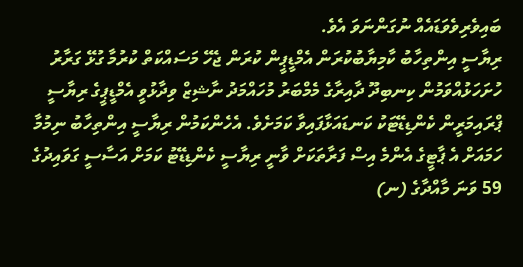ބައިވެރިވެވަޑައެއް ނުގަންނަވަ އެވެ.
ރިޔާސީ އިންތިހާބު ކާމިޔާބުކުރަން އެމްޑީޕީން ކުރަން ޖެހޭ މަސައްކަތް ކުރުމާ ގުޅޭ ގަރާރު ހުށަހަޅުއްވަމުން ކިނބިދޫ ދާއިރާގެ މެމްބަރު މުހައްމަދު ނާޝިޒް ވިދާޅުވީ އެމްޑީޕީގެ ރިޔާސީ ޕްރައިމަރީން ކެންޑިޑޭޓަކު ކަނޑައަޅާފައިވާ ކަމަށެވެ. އެހެންކަމުން ރިޔާސީ އިންތިހާބު ނިމުމާ ހަމައަށް އެ ޕާޓީގެ އެންމެ އިސް ފަރާތަކަށް ވާނީ ރިޔާސީ ކެންޑިޑޭޓު ކަމަށް އަސާސީ ގަވައިދުގެ 59 ވަނަ މާއްދާގެ (ނ)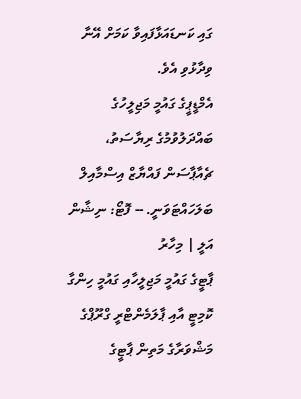ގައި ކަނޑައަޅާފައިވާ ކަމަށް އޭނާ ވިދާޅުވި އެވެ.
އެމްޑީޕީގެ ގައުމީ މަޖިލީހުގެ ބައްދަލުވުމުގެ ރިޔާސަތު، ޗެއާޕާސަން ފައްޔާޒް އިސްމާއިލް ބަލަހައްޓަވަނީ. -- ފޮޓޯ: ނިޝާން އަލީ | މިހާރު
ޕާޓީގެ ގައުމީ މަޖިލީހާއި ގައުމީ ހިންގާ ކޮމިޓީ އާއި ޕާލަމެންޓްރީ ގްރޫޕްގެ މަޝްވަރާގެ މަތިން ޕާޓީގެ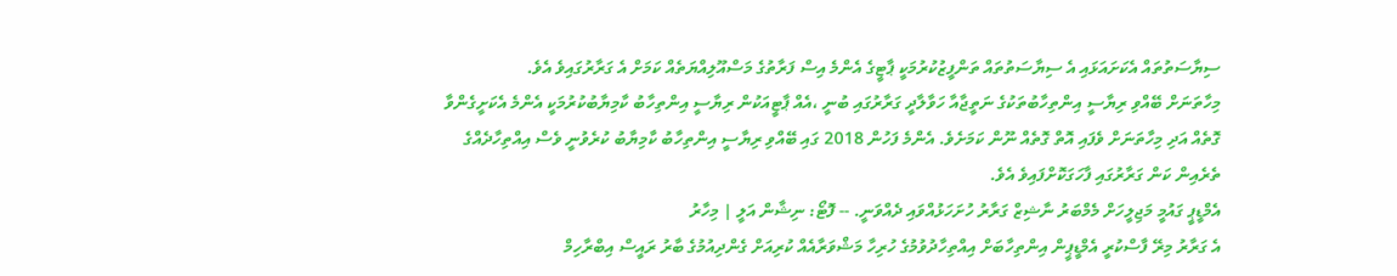ސިޔާސަތުތައް އެކަށައަޅައި އެ ސިޔާސަތުތައް ތަންފީޒުކުރުމަކީ ޕާޓީގެ އެންމެ އިސް ފަރާތުގެ މަސްއޫލިއްޔަތެއް ކަމަށް އެ ގަރާރުގައިވެ އެވެ.
މިހާތަނަށް ބޭއްވި ރިޔާސީ އިންތިހާބުތަކުގެ ނަތީޖާއާ ހަވާލާދީ ގަރާރުގައި ބުނީ ،އެއް ޕާޓީއަކުން ރިޔާސީ އިންތިހާބު ކާމިޔާބުކުރުމަކީ އެންމެ އެކަށީގެންވާ ގޮތެއް އަދި މިހާތަނަށް ވެފައި އޮތް ގޮތެއް ނޫން ކަމަށެވެ. އެންމެ ފަހުން 2018 ގައި ބޭއްވި ރިޔާސީ އިންތިހާބު ކާމިޔާބު ކުރެވުނީ ވެސް އިއްތިހާދެއްގެ ތެރެއިން ކަން ގަރާރުގައި ފާހަގަކޮށްފައިވެ އެވެ.
އެމްޑީޕީ ގައުމީ މަޖިލީހަށް މެމްބަރު ނާޝިޒް ގަރާރު ހުށަހަޅުއްވައި ދެއްވަނީ. -- ފޮޓޯ: ނިޝާން އަލީ | މިހާރު
އެ ގަރާރު މިރޭ ފާސްކުރީ އެމްޑީޕީން އިންތިހާބަށް އިއްތިހާދުވުމުގެ ހުރިހާ މަޝްވަރާއެއް ކުރިއަށް ގެންދިއުމުގެ ބާރު ރައީސް އިބްރާހިމް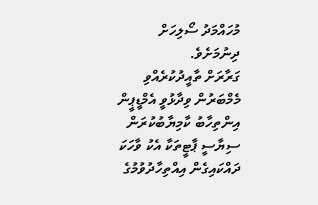މުހައްމަދު ސޯލިހަށް ދިނުމަށެވެ.
ގަރާރަށް ތާއީދުކުރެއްވި މެމްބަރުން ވިދާޅުވީ އެމްޑީޕީން އިންތިހާބު ކާމިޔާބުކުރަން ސިޔާސީ ޕާޓީތަކާ އެކު ވާހަކަ ދައްކައިގެން އިއްތިހާދުވުމުގެ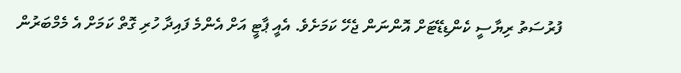ފުރުސަތު ރިޔާސީ ކެންޑިޑޭޓަށް އޮންނަން ޖެހޭ ކަމަށެވެ. އެއީ ޕާޓީ އަށް އެންމެ ފައިދާ ހުރި ގޮތް ކަމަށް އެ މެމްބަރުން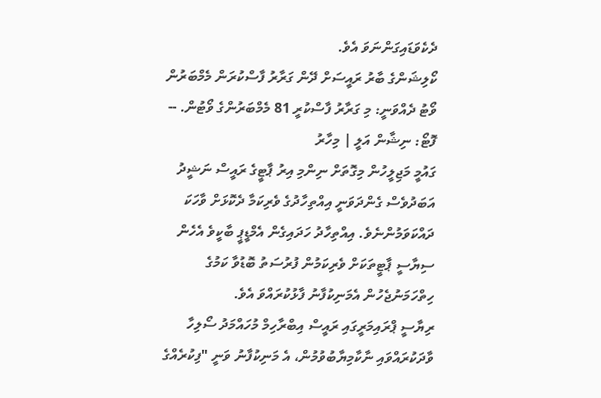ދެކެވަޑައިގަންނަވަ އެވެ.
ކޯލިޝަންގެ ބާރު ރައީސަށް ދޭން ގަރާރު ފާސްކުރަން މެމްބަރުން ވޯޓު ދެއްވަނީ: މި ގަރާރު ފާސްކުރީ 81 މެމްބަރުންގެ ވޯޓުން. -- ފޮޓޯ: ނިޝާން އަލީ | މިހާރު
ގައުމީ މަޖިލީހުން މިގޮތަށް ނިންމި އިރު ޕާޓީގެ ރައީސް ނަޝީދު އަބަދުވެސް ގެންދަވަނީ އިއްތިހާދުގެ ވެރިކަމާ ދެކޮޅަށް ވާހަކަ ދައްކަވަމުންނެވެ. އިއްތިހާދު ހަދައިގެން އެމްޑީޕީ ބާކީވެ އެހެން ސިޔާސީ ޕާޓީތަކަށް ވެރިކަމުން ފުރުސަތު ބޮޑުވާ ކަމުގެ ހިތްހަމަނުޖެހުން އެމަނިކުފާނު ފާޅުކުރައްވަ އެވެ.
ރިޔާސީ ޕްރައިމަރީގައި ރައީސް އިބްރާހިމް މުހައްމަދު ސޯލިހާ ވާދަކުރައްވައި ނާކާމިޔާބުވުމުން، އެ މަނިކުފާނު ވަނީ "ފިކުރެއްގެ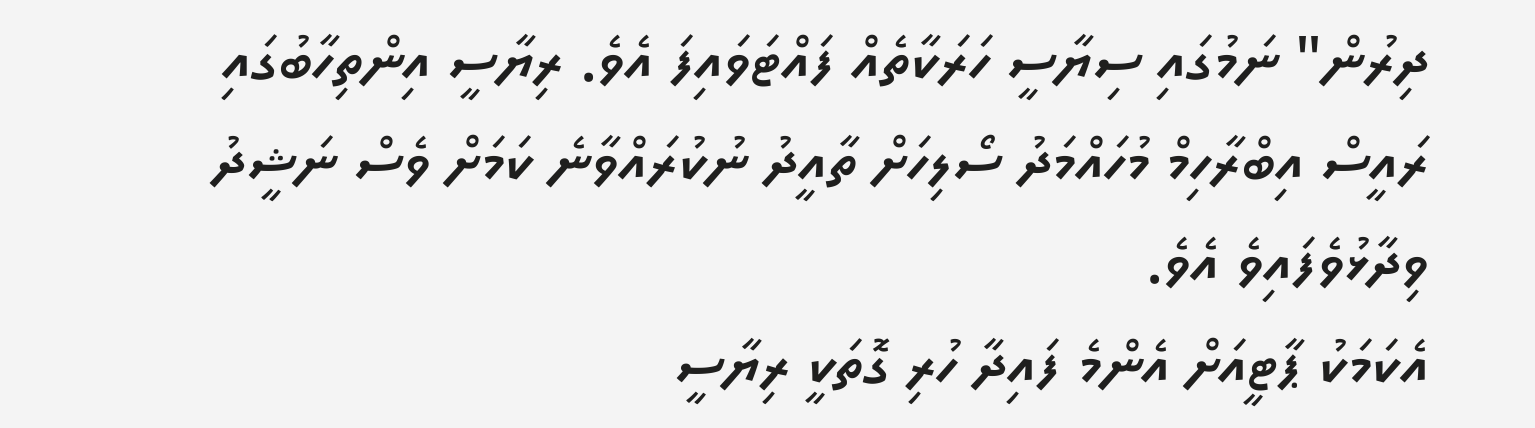ދިރުން" ނަމުގައި ސިޔާސީ ހަރަކާތެއް ފައްޓަވައިފަ އެވެ. ރިޔާސީ އިންތިހާބުގައި ރައީސް އިބްރާހިމް މުހައްމަދު ސޯލިހަށް ތާއީދު ނުކުރައްވާނެ ކަމަށް ވެސް ނަޝީދު ވިދާޅުވެފައިވެ އެވެ.
އެކަމަކު ޕާޓީއަށް އެންމެ ފައިދާ ހުރި ގޮތަކީ ރިޔާސީ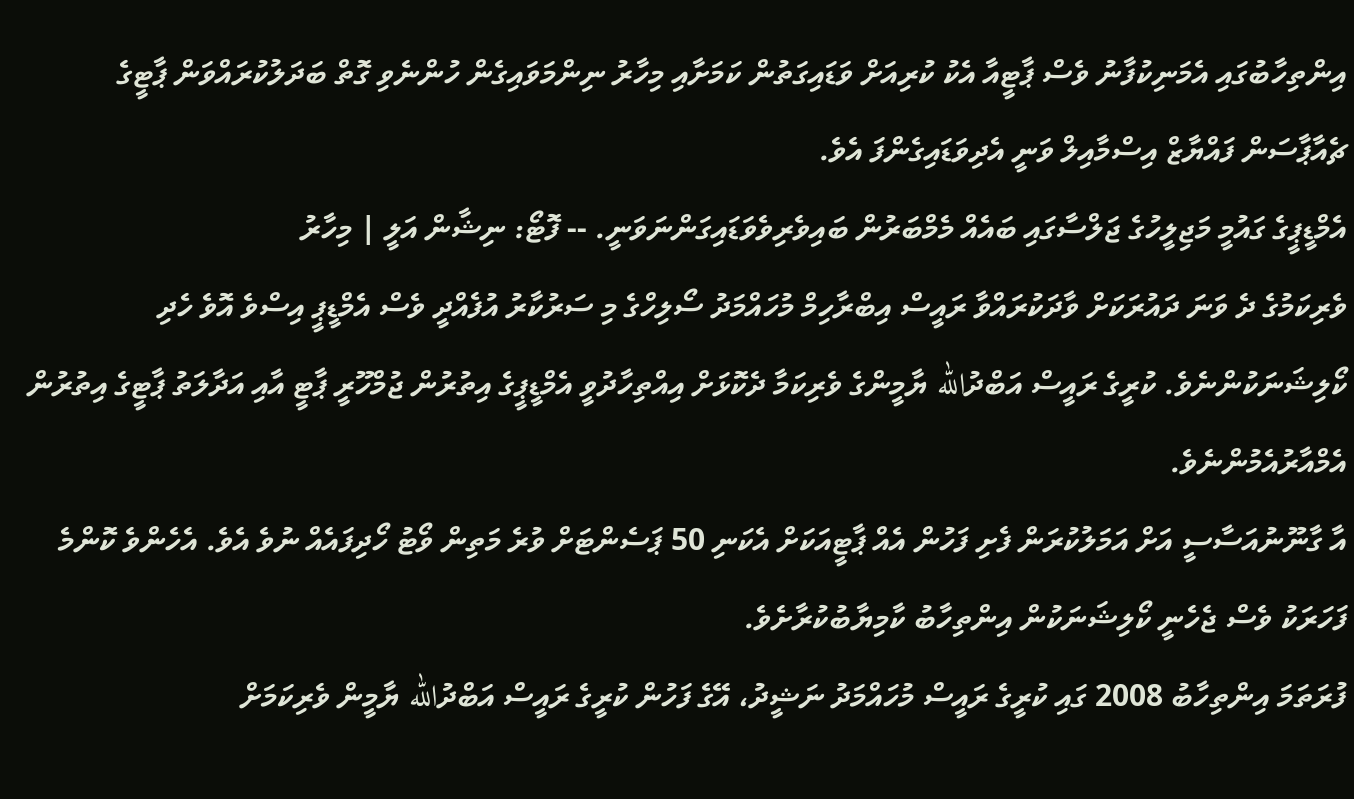އިންތިހާބުގައި އެމަނިކުފާނު ވެސް ޕާޓީއާ އެކު ކުރިއަށް ވަޑައިގަތުން ކަމަށާއި މިހާރު ނިންމަވައިގެން ހުންނެވި ގޮތް ބަދަލުކުރައްވަން ޕާޓީގެ ޗެއާޕާސަން ފައްޔާޒް އިސްމާއިލް ވަނީ އެދިވަޑައިގެންފަ އެވެ.
އެމްޑީޕީގެ ގައުމީ މަޖިލީހުގެ ޖަލްސާގައި ބައެއް މެމްބަރުން ބައިވެރިވެވަޑައިގަންނަވަނީ. -- ފޮޓޯ: ނިޝާން އަލީ | މިހާރު
ވެރިކަމުގެ ދެ ވަނަ ދައުރަކަށް ވާދަކުރައްވާ ރައީސް އިބްރާހިމް މުހައްމަދު ސޯލިހްގެ މި ސަރުކާރު އުފެއްދީ ވެސް އެމްޑީޕީ އިސްވެ އޮވެ ހެދި ކޯލިޝަނަކުންނެވެ. ކުރީގެ ރައީސް އަބްދުالله ޔާމީންގެ ވެރިކަމާ ދެކޮޅަށް އިއްތިހާދުވީ އެމްޑީޕީގެ އިތުރުން ޖުމްހޫރީ ޕާޓީ އާއި އަދާލަތު ޕާޓީގެ އިތުރުން އެމްއާރުއެމުންނެވެ.
އާ ގާނޫނުއަސާސީ އަށް އަމަލުކުރަން ފެށި ފަހުން އެއް ޕާޓީއަކަށް އެކަނި 50 ޕަސެންޓަށް ވުރެ މަތިން ވޯޓު ހޯދިފައެއް ނުވެ އެވެ. އެހެންވެ ކޮންމެ ފަހަރަކު ވެސް ޖެހެނީ ކޯލިޝަނަކުން އިންތިހާބު ކާމިޔާބުކުރާށެވެ.
ފުރަތަމަ އިންތިހާބު 2008 ގައި ކުރީގެ ރައީސް މުހައްމަދު ނަޝީދު، އޭގެ ފަހުން ކުރީގެ ރައީސް އަބްދުالله ޔާމީން ވެރިކަމަށް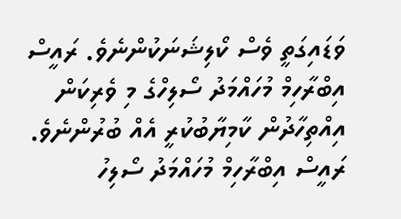ވަޑައިގަތީ ވެސް ކޯލިޝަނަކުންނެވެ. ރައީސް އިބްރާހިމް މުހައްމަދު ސޯލިހްގެ މި ވެރިކަން އިއްތިހާދުން ކާމިޔާބުކުރީ އެއް ބުރުންނެވެ.
ރައީސް އިބްރާހިމް މުހައްމަދު ސޯލިހު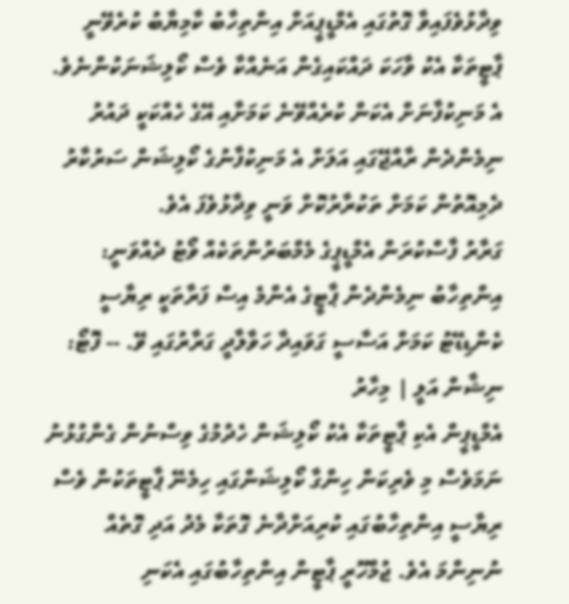ވިދާޅުވެފައިވާ ގޮތުގައި އެމްޑީޕީއަށް އިންތިހާބު ކާމިޔާބު ކުރެވޭނީ ޕާޓީތަކާ އެކު ވާހަކަ ދައްކައިގެން އަނެއްކާ ވެސް ކޯލިޝަނަކުންނެވެ. އެ މަނިކުފާނަށް އެކަން ކުރެއްވޭނެ ކަމަށާއި އޭގެ ހެއްކަކީ ދައުރު ނިމެންދެން ރާއްޖޭގައި އަލަށް އެ މަނިކުފާނުގެ ކޯލިޝަން ސަރުކާރު ދެމިއޮތުން ކަމަށް ތަކުރާރުކޮށް ވަނީ ވިދާޅުވެފަ އެވެ.
ގަރާރު ފާސްކުރަން އެމްޑީޕީގެ މެމްބަރުންތަކެއް ވޯޓު ދެއްވަނީ: އިންތިހާބު ނިމެންދެން ޕާޓީގެ އެންމެ އިސް ފަރާތަކީ ރިޔާސީ ކެންޑިޑޭޓު ކަމަށް އަސާސީ ގަވައިދާ ހަވާލާދީ ގަރާރުގައި ވޭ. -- ފޮޓޯ: ނިޝާން އަލީ | މިހާރު
އެމްޑީޕީން އެކި ޕާޓީތަކާ އެކު ކޯލިޝަން ހެދުމުގެ ވިސްނުން ގެންގުޅުނު ނަމަވެސް މި ވެރިކަން ހިންގާ ކޯލިޝަންގައި ހިމެނޭ ޕާޓީތަކުން ވެސް ރިޔާސީ އިންތިހާބުގައި ކުރިއަށްދާނެ ގޮތަކާ މެދު އަދި ގޮތެއް ނުނިންމަ އެވެ. ޖުމްހޫރީ ޕާޓީން އިންތިހާބުގައި އެކަނި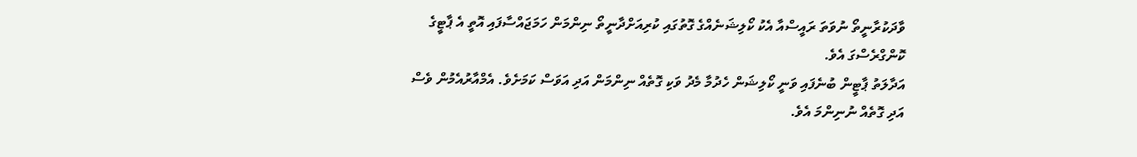ވާދަކުރާނީތޯ ނުވަތަ ރައީސްއާ އެކު ކޯލިޝަނެއްގެ ގޮތުގައި ކުރިއަށްދާނީތޯ ނިންމަން ހަމަޖައްސާފައި އޮތީ އެ ޕާޓީގެ ކޮންގްރެސްގަ އެވެ.
އަދާލަތު ޕާޓީން ބުނެފައި ވަނީ ކޯލިޝަން ހެދުމާ މެދު ވަކި ގޮތެއް ނިންމަން އަދި އަވަސް ކަމަށެވެ. އެމްއާރުއެމުން ވެސް އަދި ގޮތެއް ނުނިންމަ އެވެ.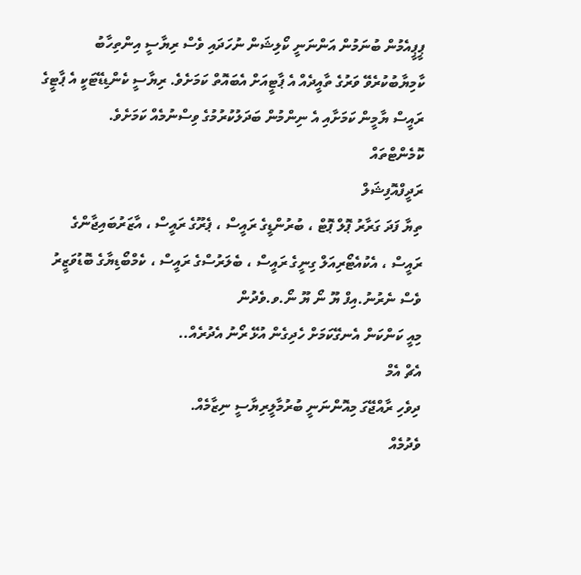ޕީޕީއެމުން ބުނަމުން އަންނަނީ ކޯލިޝަން ނުހަދައި ވެސް ރިޔާސީ އިންތިހާބު ކާމިޔާބުކުރެވޭ ވަރުގެ ތާއީދެއް އެ ޕާޓީއަށް އެބައޮތް ކަމަށެވެ. ރިޔާސީ ކެންޑިޑޭޓަކީ އެ ޕާޓީގެ ރައީސް ޔާމީން ކަމަށާއި އެ ނިންމުން ބަދަލުކުރުމުގެ ވިސްނުމެއް ކަމަށެވެ.
ކޮމެންޓްތައް
ރަދީފްއޮފިޝަލް
ތިޔާ ފަދަ ގަރާރު ޕޮލް ޕޮޓް ، ބުރުންޑީގެ ރައީސް ، ޕެރޫގެ ރައީސް ، އާޒަރުބައިޖާންގެ ރައީސް ، އެކުއެޓޯރިއަލް ގިނީގެ ރައީސް ، ބެލަރުސްގެ ރައީސް ، ކެމްބޯޑިޔާގެ ބޮޑުވަޒީރު ވެސް ނެރުނު.އިފް ޔޫ ނޯ ޔޫ ނޯ.ވ.ވެދުން
މިއީ ކަންކަން އެނގޭކަމަށް ހެދިގެން އުޅޭ ރޯނު އެދުރެއް..
އެޗް އެމް
ދިވެހި ރާއްޖޭގަ މިއޮންނަނީ ބުރުމާލީރިޔާސީ ނިޒާމެއް.
ވެދުމެއް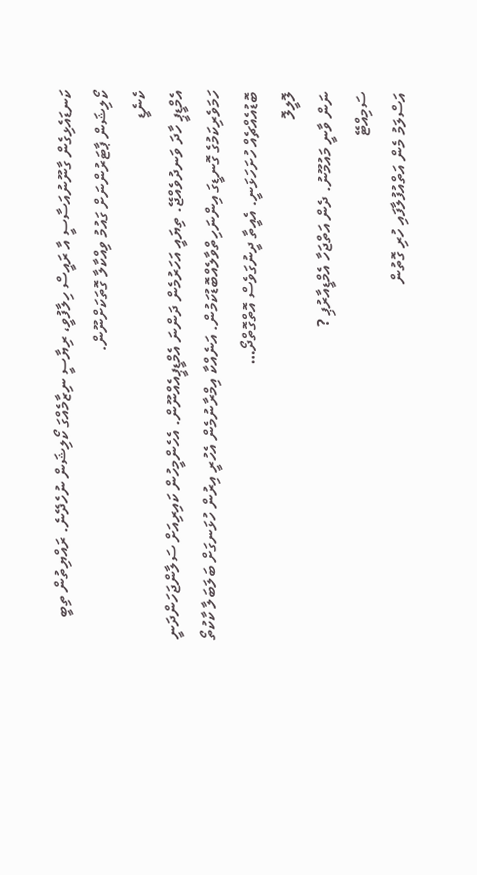ކަނޑައެޅިގެން ގާނޫނުއަސާސީ އާ ރައީސް ހިލާފުވީ، ރިޔާސީ ނިޒާމެއްގަ ކޯލިޝަން ނުހެދޭނެ. ރައްޔިތުން ތިބީ ކޯލިޝަން ޕާޓަރުންނަށް ގައުމު ވިއްކާލާ ގޮތަކަށްނޫން.
ކެނެޑީ
އެމްޑީޕީ ހާދަ ވަނދުވެއްޖޭ. ތިޔައީ އަހަރުމެން ދަންނަ އެމްޑީޕީއެއްނޫން. އެހެންމީހުން ކައިރިއަށް ސަލާންޖަހަންދަނީ ހަމަވެރިކަމުގެ ގޮނޑީގަ އިންނަހިތްވާލެއްބޮޑުކަމުން. އަނެއްކާ އިމްރާނުމެން އެހުރީ އިރުން ހުޅަނގަށް ބަލަބަލާ ކާކުތޯ ބޮޑުއެއްޗެއް ހުށަހަޅަނީ. އެއީތާ ދީނުގަވެސް އޮތްގޮތްދޯ…
ލޮލީލޮ
ނަން ވާނީ މައުމޫނު. ދެން އަތްޖަހާ އެމްޑީއާރުޕި ?
ސަމިއްޓޭ
އަސްލަމު މެން އަތްއުފުލާފައި ހުރި ގޮތުން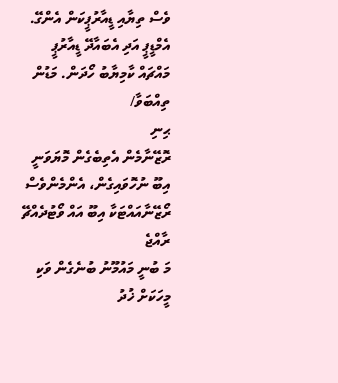ވެސް ތިޔާއި ޑީއާރުޕީކަން އެންގޭ. އެމްޑީޕީ އަދި އެބައާދޭ ޑީއާރުޕީ މައްޗައް ކާމިޔާބު ހޯދަން. މަޑުން ތިއްބަވާ/
ޙިނި
ރޮޒޭނާމެން އެތިބެގެން މޮޔަވަނީ އިބޫ ނުހޮވައިގެން، އެންމެންވެސް ރޯޒޭނާއައްޓަކާ އިބޫ އައް ވޯޓުދެއްޗޭ
ރާއްޖެ
މަ ބުނީ މައުމޫނު ބުނެގެން ވަކި މީހަކަށް ޚުދު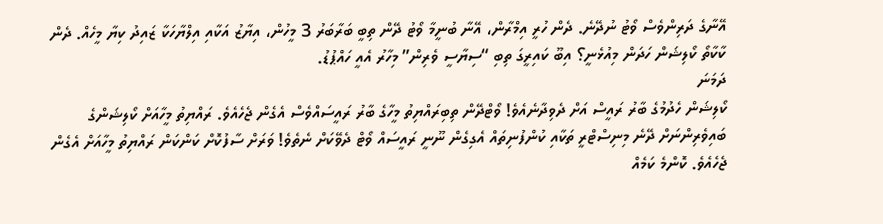އޭނާގެ ދަރިންވެސް ވޯޓު ނުދޭނެ. ދެން ހުރީ އިމްރާން، އޭނާ ބުނީމާ ވޯޓު ދޭން ތިބީ ބަރާބަރު 3 މީހުން، އިޔާޒު އަކާއި އިލްޔާހަކާ ޒައިދު ކިޔާ މީހެއް. ދެން ކާކާތޯ ކޯލިޝަން ހަދަން މިއުޅެނީ؟ އިބޫ ކައިރީގަ ތިބި “ސިޔާސީ ވެރިން” މިހާރު އެއީ ހައްޕުޑު.
ދަމަނަ
ކޯލިޝަން ހެދުމުގެ ބާރު ރައީސް އަށް ދެވިދާނެއެވެ! ވޯޓްދޭން ތިބިރައްޔިތު މީހާގެ ބާރު ރައީސައްވެސް އެގެން ޖެހެއެވެ. ރައްޔިތު މީހާއަށް ކޯލިޝަންގެ ބައިވެރިންނަށް ދޭނެ މިނިސްޓްރީ ތަކާއި ކުންފުނިތައް އެގިގެން ނޫނީ ރައީސައް ވޯޓް ދެވޭކަށް ނެތެވެ! ވަރަށް ސާފުކޮށް ކަންކަން ރައްޔިތު މީހާއަށް އެގެން ޖެހެއެވެ. ކޮންމެ ކަމެއް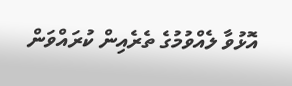އޮޅުވާ ލެއްވުމުގެ ތެރެއިން ކުރައްވަން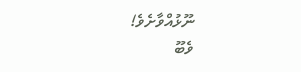ނޫޅުއްވާށެވެ!
ވެބޫ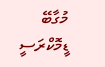މުގާބޭ ޑީމޮކްރަސީ